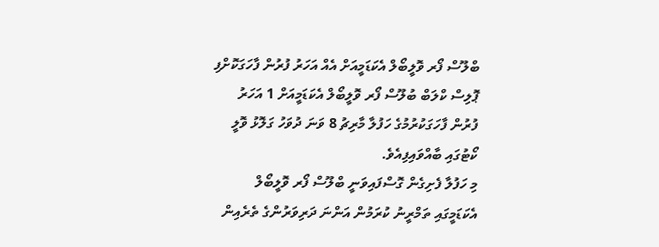ބްލޫސް ފޯރ ވޮލީބޯލް އެކަޑަމީއަށް އެއް އަހަރު ފުރުން ފާހަގަކޮށްފި
ޕޮލިސް ކްލަބް ބުލޫސް ފޯރ ވޮލީބޯލް އެކަޑަމީއަށް 1 އަހަރު ފުރުން ފާހަގަކުރުމުގެ ހަފުލާ މާރިޗު 8 ވަނަ ދުވަހު ގަލޮޅު ވޮލީ ކޯޓުގައި ބާއްވައިފިއެވެ.
މި ހަފުލާ ފެށިގެން ގޮސްފައިވަނީ ބްލޫސް ފޯރ ވޮލީބޯލް އެކަޑަމީގައި ތަމްރީނު ކުރަމުން އަންނަ ދަރިވަރުންގެ ތެރެއިން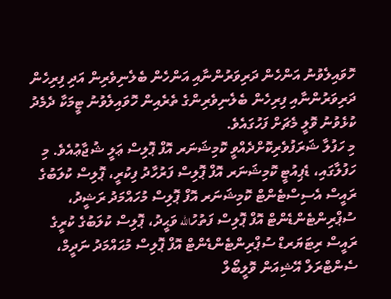ހޮވައިލެވުނު އަންހެން ދަރިވަރުންނާއި އަންހެން ބެލެނިވެރިން އަދި ފިރިހެން ދަރިވަރުންނާއި ފިރިހެން ބެލެނިވެރިންގެ ތެރެއިން ހޮވައިލެވުނު ޓީމަކާ ދެމެދު ކުޅެވުނު ވޮލީ މެޗަށް ފަހުގައެވެ.
މި ހަފުލާ ޝަރަފުވެރިކޮށްދެއްވީ ކޮމިޝަނަރ އޮފް ޕޮލިސް ޢަލީ ޝުޖާޢުއެވެ. މި ހަފުލާގައި، ޑެޕިއުޓީ ކޮމިޝަނަރ އޮފް ޕޮލިސް ފަރުހާދު ފިކުރީ، ޕޮލިސް ކުލަބުގެ ރައީސް އެސިސްޓެންޓް ކޮމިޝަނަރ އޮފް ޕޮލިސް މުހައްމަދު ރަޝީދު، ސުޕްރިންޓެންޑެންޓް އޮފް ޕޮލިސް ފަތުހުالله ވަޙީދު، ޕޮލިސް ކުލަބުގެ ކުރީގެ ރައީސް ރިޓަޔަރޑް ސުޕްރިންޓެންޑެންޓް އޮފް ޕޮލިސް މުޙައްމަދު ނަދީމް، ސެންޓްރަލް އޭޝިއަން ވޮލީބޯލް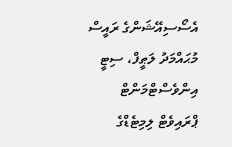އެސޯސިއޭޝަންގެ ރައީސް މުޙައްމަދު ލަޠީފް، ސިޓީ އިންވެސްޓްމަންޓް ޕްރައިވެޓް ލިމިޓެޑްގެ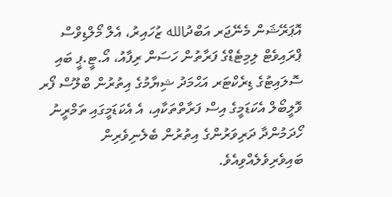އޮޕަރޭޝަން މެނޭޖަރ އަބްދުالله ޒުހައިރު، އެލް މޯލްޑިވްސް ޕްރައިވެޓް ލިމިޓެޑްގެ ފަރާތުން ހަސަން ރިފާއު، އޯ.ޓީ.ޕީ ބައި ސޮލައިޓުގެ ޑިރެކްޓަރ އަޙްމަދު ޝިޔާމުގެ އިތުރުން ބްލޫސް ފޯރ ވޮލީބޯލް އެކަޑަމީގެ އިސް ފަރާތްތަކާއި، އެ އެކަޑަމީގައި ތަމްރީނު ހޯދަމުންދާ ދަރިވަރުންގެ އިތުރުން ބެލެނިވެރިން ބައިވެރިވެލެއްވިއެވެ.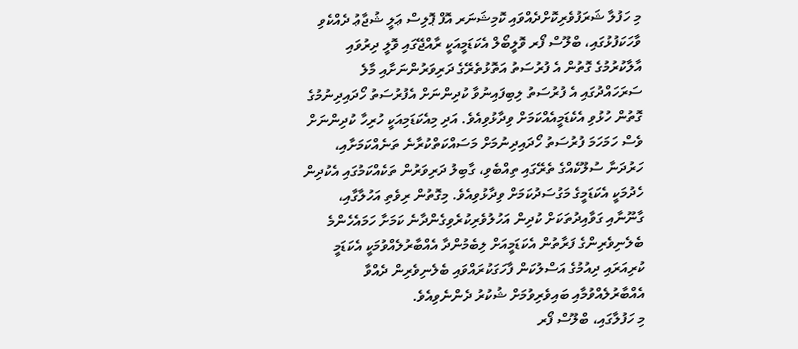މި ހަފުލާ ޝަރަފުވެރިކޮށްދެއްވައި ކޮމިޝަނަރ އޮފް ޕޮލިސް ޢަލީ ޝުޖާޢު ދެއްކެވި ވާހަކަފުޅުގައި، ބްލޫސް ފޯރ ވޮލީބޯލް އެކަޑަމީއަކީ ރާއްޖޭގައި ވޮލީ ދިރުވައި އާލާކުރުމުގެ ގޮތުން އެ ފުރުސަތު އަތޮޅުތެރޭގެ ދަރިވަރުންނަށާއި މާލެ ސަރަހައްދުގައި އެ ފުރުސަތު ލިބިފައިނުވާ ކުދިންނަށް އެފުރުސަތު ހޯދައިދިނުމުގެ ގޮތުން ހުޅުވި އެކެޑަމީއެއްކަމަށް ވިދާޅުވިއެވެ. އަދި މިއެކަޑަމިއަކީ ހުރިހާ ކުދިންނަށް ވެސް ހަމަހަމަ ފުރުސަތު ހޯދައިދިނުމަށް މަސައްކަތްކުރާނެ ތަނެއްކަމަށާއި، ހަރުދަނާ ސުލޫކެއްގެ ތެރޭގައި ތިއްބެވި، ގާބިލު ދަރިވަރުން ތަކެއްކަމުގައި އެކުދިން ހެދުމަކީ އެކަޑަމީގެ މަގުސަދުކަމަށް ވިދާޅުވިއެވެ. މިގޮތުން ރިވެތި އަހުލާގާއި، ގާނޫނާއި ގަވާއިދުތަކަށް ކުދިން އަހުލުވެރިކުރެވިގެންދާނެ ކަމަށާ ހަމައެހެންމެ ބެލެނިވެރިންގެ ފަރާތުން އެކަޑަމީއަށް ލިބެމުންދާ އެއްބާރުލެއްވުމަކީ އެކަޑަމީ ކުރިއަރައި ދިއުމުގެ އަސްލުކަން ފާހަގަކުރައްވައި ބެލެނިވެރިން ދެއްވާ އެއްބާރުލެއްވުމާއި ބައިވެރިވުމަށް ޝުކުރު ދެންނެވިއެވެ.
މި ހަފުލާގައި، ބްލޫސް ފޯރ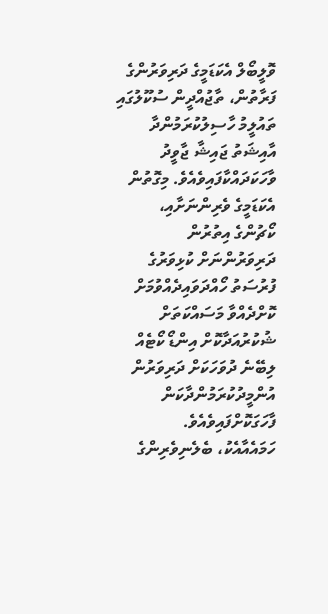ވޮލީބޯލް އެކަޑަމީގެ ދަރިވަރުންގެ ފަރާތުން، ތާޖުއްދީން ސުކޫލުގައި ތައުލީމު ހާސިލުކުރަމުންދާ އާއިޝަތު ޖައިޝާ ޖާވީދު ވާހަކަދައްކާފައިވެއެވެ. މިގޮތުން އެކަޑަމީގެ ވެރިންނަށާއި، ކޯޗުންގެ އިތުރުން ދަރިވަރުންނަށް ކުޅިވަރުގެ ފުރުސަތު ހޯއްދަވައިދެއްވުމަށް ކޮށްދެއްވާ މަސައްކަތަށް ޝުކުރުއަދާކޮށް އިންޑޯ ކޯޓެއް ލިބޭނެ ދުވަހަކަށް ދަރިވަރުން އުންމީދުކުރަމުންދާކަން ފާހަގަކޮށްފައިވެއެވެ.
ހަމައެއާއެކު، ބެލެނިވެރިންގެ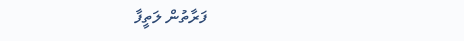ފަރާތުން ލަތީފާ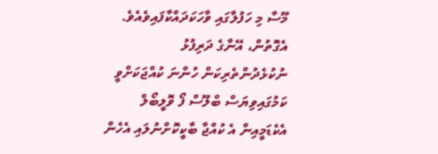މޫސާ މި ހަފުލާގައި ވާހަކަދައްކާފައިވެއެވެ. އެގޮތުން، އޭނާގެ ދަރިފުޅު ނުކުޅެދުންތެރިކަން ހުންނަ ކުއްޖަކަށްވީ ކަމުގައިވިޔަސް ބްލޫސް ފޯ ވޮލީބޯލް އެކެޑަމީއިން އެ ކުއްޖާ ބާކީކޮށްނުލައި އެހެން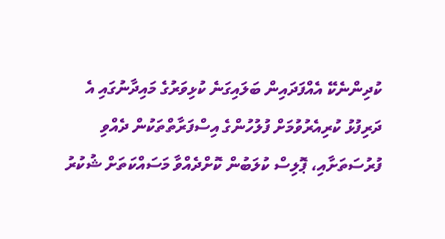ކުދިންނެކޭ އެއްފަދައިން ބަލައިގަނެ ކުޅިވަރުގެ މައިދާނުގައި އެ ދަރިފުޅު ކުރިއެރުވުމަށް ފުލުހުންގެ އިސްފަރާތްތަކުން ދެއްވި ފުރުސަތަށާއި، ޕޮލިސް ކުލަބުން ކޮށްދެއްވާ މަސައްކަތަށް ޝުކުރު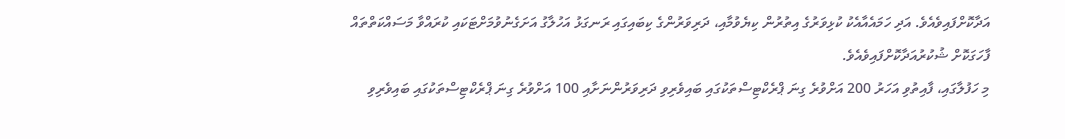އަދާކޮށްފައިވެއެވެ. އަދި ހަމައެއާއެކު ކުޅިވަރުގެ އިތުރުން ކިޔެވުމާއި، ދަރިވަރުންގެ ކިބައިގައި ރަނގަޅު އަހުލާގު އަށަގެނުވުމަށްޓަކައި ކުރައްވާ މަސައްކަތްތައް ފާހަގަކޮށް ޝުކުރުއަދާކޮށްފައިވެއެވެ.
މި ހަފުލާގައި، ފާއިތުވި އަހަރު 200 އަށްވުރެ ގިނަ ޕްރެކްޓިސްތަކުގައި ބައިވެރިވި ދަރިވަރުންނަށާއި 100 އަށްވުރެ ގިނަ ޕްރެކްޓިސްތަކުގައި ބައިވެރިވި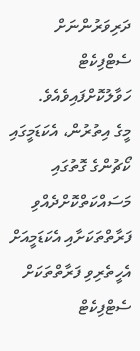ދަރިވަރުންނަށް ސެޓްފިކެޓް ހަވާލުކޮށްފައިވެއެވެ.
މީގެ އިތުރުން، އެކަޑަމީގައި ކޯޗުންގެ ގޮތުގައި މަސައްކަތްކޮށްދެއްވި ފަރާތްތަކަށާއި އެކަޑަމީއަށް އެހީތެރިވި ފަރާތްތަކަށް ސެޓްފިކެޓް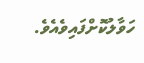ހަވާލުކޮށްފައިވެއެވެ.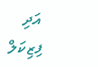އަދި ފިޒިކަލް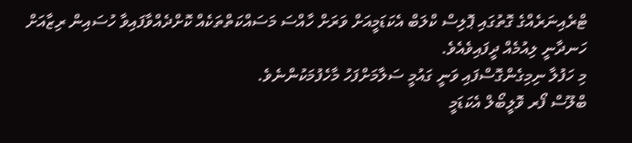ޓްރެއިނަރެއްގެ ގޮތުގައި ޕޮލިސް ކްލަބް އެކަޑަމީއަށް ވަރަށް ހާއްސަ މަސައްކަތްތަކެއް ކޮށްދެއްވާފައިވާ ހުސައިން ރިޒާއަށް ހަނދާނީ ލިއުމެއް ދީފައިވެއެވެ.
މި ހަފުލާ ނިމިގެންގޮސްފައި ވަނީ ގައުމީ ސަލާމަށްފަހު މާހެފުމަކުންނެވެ.
ބްލޫސް ފޯރ ވޮލީބޯލް އެކަޑަމީ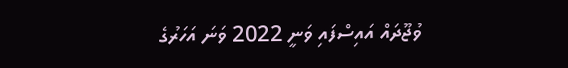ވުޖޫދައް އައިސްފައި ވަނީ 2022 ވަނަ އަހަރުގެ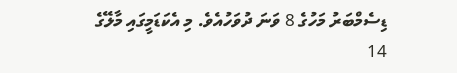ޑިސެމްބަރު މަހުގެ 8 ވަނަ ދުވަހުއެވެ. މި އެކަޑަމީގައި މާލޭގެ 14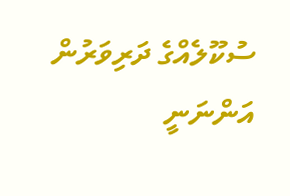ސުކޫލެއްގެ ދަރިވަރުން އަންނަނީ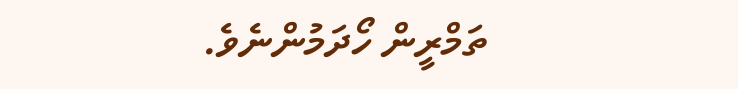ތަމްރީން ހޯދަމުންނެވެ.